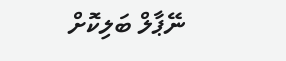ނޭޕާލް ބަލިކޮށް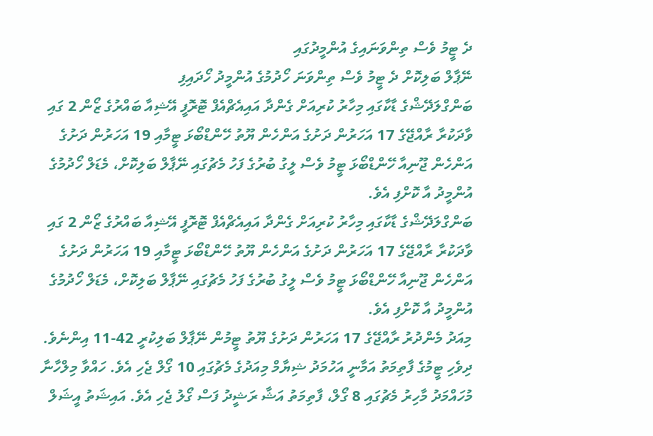ދެ ޓީމު ވެސް ތިންވަނައިގެ އުންމީދުގައި
ނޭޕާލް ބަލިކޮށް ދެ ޓީމު ވެސް ތިންވަނަ ހޯދުމުގެ އުންމީދު ހޯދައިފި
ބަންގްލަދޭޝްގެ ޑާކާގައި މިހާރު ކުރިއަށް ގެންދާ އައިއެޗްއެފް ޓޮރޮފީ އޭޝިއާ ބައްރުގެ ޒޯން 2 ގައި ވާދަކުރާ ރާއްޖޭގެ 17 އަހަރުން ދަށުގެ އަންހެން ޔޫތު ހޭންޑްބޯޅަ ޓީމާއި 19 އަހަރުން ދަށުގެ އަންހެން ޖޫނިއާ ހޭންޑްބޯޅަ ޓީމު ވެސް ލީގު ބުރުގެ ފަހު މެޗުގައި ނޭޕާލް ބަލިކޮށް، މެޑަލް ހޯދުމުގެ އުންމީދު އާ ކޮށްފި އެވެ.
ބަންގްލަދޭޝްގެ ޑާކާގައި މިހާރު ކުރިއަށް ގެންދާ އައިއެޗްއެފް ޓޮރޮފީ އޭޝިއާ ބައްރުގެ ޒޯން 2 ގައި ވާދަކުރާ ރާއްޖޭގެ 17 އަހަރުން ދަށުގެ އަންހެން ޔޫތު ހޭންޑްބޯޅަ ޓީމާއި 19 އަހަރުން ދަށުގެ އަންހެން ޖޫނިއާ ހޭންޑްބޯޅަ ޓީމު ވެސް ލީގު ބުރުގެ ފަހު މެޗުގައި ނޭޕާލް ބަލިކޮށް، މެޑަލް ހޯދުމުގެ އުންމީދު އާ ކޮށްފި އެވެ.
މިއަދު މެންދުރު ރާއްޖޭގެ 17 އަހަރުން ދަށުގެ ޔޫތު ޓީމުން ނޭޕާލް ބަލިކުރީ 42-11 އިންނެވެ. ދިވެހި ޓީމުގެ ފާތިމަތު އަމާނީ އަހުމަދު ޝިޔާމް މިއަދުގެ މެޗުގައި 10 ގޯލް ޖެހި އެވެ. ހައްވާ މިލްހާނާ މުހައްމަދު މާހިރު މެޗުގައި 8 ގޯލް، ފާތިމަތު އަޝާ ރަޝީދު ފަސް ގޯލު ޖެހި އެވެ. އައިޝަތު އީޝަލް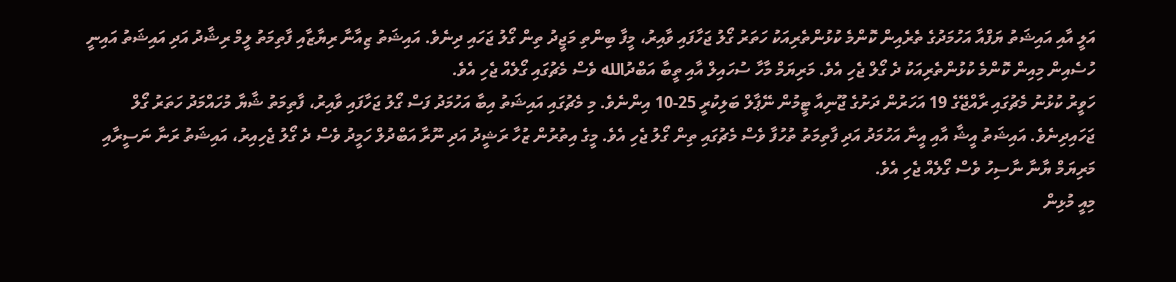އަލީ އާއި އައިޝަތު ޔަފްއާ އަހުމަދުގެ ތެރެއިން ކޮންމެ ކުޅުންތެރިއަކު ހަތަރު ގޯލު ޖަހާފައި ވާއިރު، މީފާ ބިންތި މަޖީދު ތިން ގޯލު ޖަހައި ދިނެވެ. އައިޝަތު ޒިއާނާ ރިޔާޒާއި ފާތިމަތު ލީމް ރިޝާދު އަދި އައިޝަތު އައިނީ ހުސެއިން މިއިން ކޮންމެ ކުޅުންތެރިއަކު ދެ ގޯލް ޖެހި އެވެ. މަރިޔަމް މާހާ ސުހައިލް އާއި ތީބާ އަބްދުالله ވެސް މެޗުގައި ގޯލެއް ޖެހި އެވެ.
ހަވީރު ކުޅުނު މެޗުގައި ރާއްޖޭގެ 19 އަހަރުން ދަށުގެ ޖޫނިއާ ޓީމުން ނޭޕާލް ބަލިކުރީ 25-10 އިންނެވެ. މި މެޗުގައި އައިޝަތު އިބާ އަހުމަދު ފަސް ގޯލު ޖަހާފައި ވާއިރު، ފާތިމަތު ޝާޔާ މުހައްމަދު ހަތަރު ގޯލް ޖަހައިދިނެވެ. އައިޝަތު އީޝާ އާއި އީނާ އަހުމަދު އަދި ފާތިމަތު ތުހުފާ ވެސް މެޗުގައި ތިން ގޯލު ޖެހި އެވެ. މީގެ އިތުރުން ޒުހާ ރަޝީދު އަދި ނޫރާ އަބްދުލް ހަމީދު ވެސް ދެ ގޯލު ޖެހިއިރު، އައިޝަތު ރަނާ ނަސީރާއި މަރިޔަމް ޔާނާ ނާސިހު ވެސް ގޯލެއް ޖެހި އެވެ.
މިއީ މުޅިން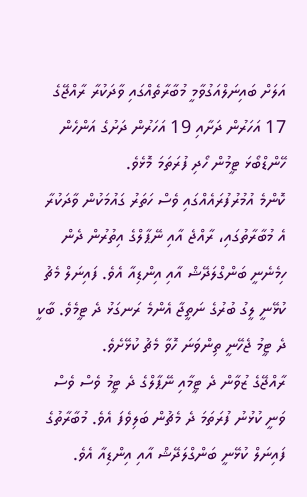އަލަށް ބައިނަލްއަގުވާމީ މުބާރާތެއްގައި ވާދަކުރާ ރާއްޖޭގެ 17 އަހަރުން ދަށާއި 19 އަހަރުން ދަށުގެ އަންހެން ހޭންޑްބޯޅަ ޓީމުން ހޯދި ފުރަތަމަ މޮޅެވެ.
ކޮންމެ އުމުރުފުރައެއްގައި ވެސް ހަތަރު ގައުމަކުން ވާދަކުރާ އެ މުބާރާތުގައި، ރާއްޖެ އާއި ނޭޕާލްގެ އިތުރުން ދެން ހިމެނެނީ ބަންގްލަދޭޝް އާއި އިންޑިއާ އެވެ. ފައިނަލް މެޗު ކުޅޭނީ ލީގު ބުރުގެ ނަތީޖާ އެންމެ ރަނގަޅު ދެ ޓީމެވެ. ބާކީ ދެ ޓީމު ޖެހޭނީ ތިންވަނަ ހޮވާ މެޗު ކުޅޭށެވެ.
ރާއްޖޭގެ ޒުވާން ދެ ޓީމާއި ނޭޕާލްގެ ދެ ޓީމު ވެސް ވެސް ވަނީ ކުޅުނު ފުރަތަމަ ދެ މެޗުން ބަލިވެފަ އެވެ. މުބާރާތުގެ ފައިނަލް ކުޅޭނީ ބަންގްލަދޭޝް އާއި އިންޑިއާ އެވެ.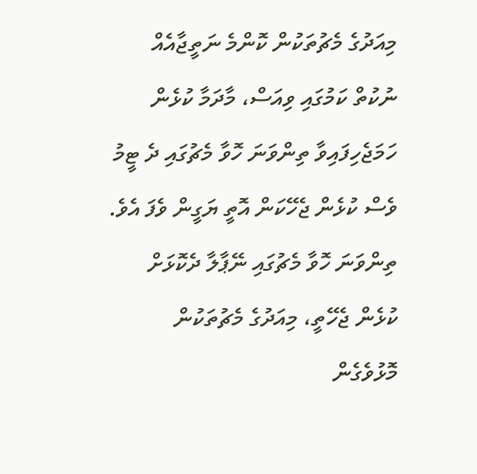މިއަދުގެ މެޗުތަކުން ކޮންމެ ނަތީޖާއެއް ނުކުތް ކަމުގައި ވިއަސް، މާދަމާ ކުޅެން ހަމަޖެހިފައިވާ ތިންވަނަ ހޮވާ މެޗުގައި ދެ ޓީމު ވެސް ކުޅެން ޖެހޭކަން އޮތީ ޔަގީން ވެފަ އެވެ. ތިންވަނަ ހޮވާ މެޗުގައި ނޭޕާލާ ދެކޮޅަށް ކުޅެން ޖެހޭތީ، މިއަދުގެ މެޗުތަކުން މޮޅުވެގެން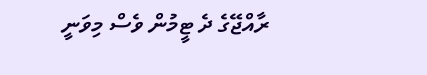ރާއްޖޭގެ ދެ ޓީމުން ވެސް މިވަނީ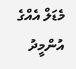މެޑަލް އެއްގެ އުންމީދު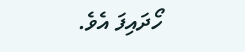ހޯދައިފަ އެވެ.